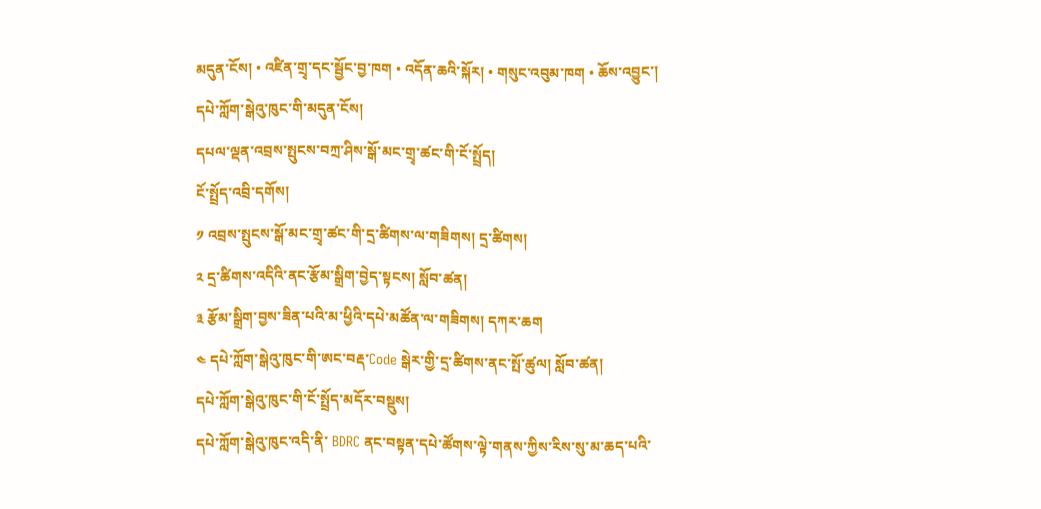མདུན་ངོས། • འཛིན་གྲྭ་དང་སྦྱོང་བྱ་ཁག • འདོན་ཆའི་སྐོར། • གསུང་འབུམ་ཁག • ཆོས་འབྱུང་།
དཔེ་ཀློག་སྒེའུ་ཁུང་གི་མདུན་ངོས།
དཔལ་ལྡན་འབྲས་སྤུངས་བཀྲ་ཤིས་སྒོ་མང་གྲྭ་ཚང་གི་ངོ་སྤྲོད།
ངོ་སྤྲོད་འབྲི་དགོས།
༡ འབྲས་སྤུངས་སྒོ་མང་གྲྭ་ཚང་གི་དྲ་ཚིགས་ལ་གཟིགས། དྲ་ཚིགས།
༢ དྲ་ཚིགས་འདིའི་ནང་རྩོམ་སྒྲིག་བྱེད་སྟངས། སློབ་ཚན།
༣ རྩོམ་སྒྲིག་བྱས་ཟིན་པའི་མ་ཕྱིའི་དཔེ་མཚོན་ལ་གཟིགས། དཀར་ཆག
༤ དཔེ་ཀློག་སྒེའུ་ཁུང་གི་ཨང་བརྡ་Code སྒེར་གྱི་དྲ་ཚིགས་ནང་སྤོ་ཚུལ། སློབ་ཚན།
དཔེ་ཀློག་སྒེའུ་ཁུང་གི་ངོ་སྤྲོད་མདོར་བསྡུས།
དཔེ་ཀློག་སྒེའུ་ཁུང་འདི་ནི་ BDRC ནང་བསྟན་དཔེ་ཚོགས་ལྟེ་གནས་ཀྱིས་རིས་སུ་མ་ཆད་པའི་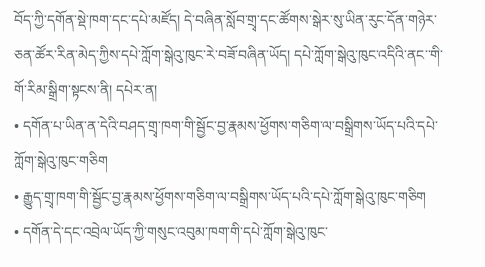བོད་ཀྱི་དགོན་སྡེ་ཁག་དང་དཔེ་མཛོད། དེ་བཞིན་སློབ་གྲྭ་དང་ཚོགས་སྒེར་སུ་ཡིན་རུང་དོན་གཉེར་ཅན་ཚོར་རིན་མེད་ཀྱིས་དཔེ་ཀློག་སྒེའུ་ཁུང་རེ་བཟོ་བཞིན་ཡོད། དཔེ་ཀློག་སྒེའུ་ཁུང་འདིའི་ནང་་གི་གོ་རིམ་སྒྲིག་སྟངས་ནི། དཔེར་ན།
• དགོན་པ་ཡིན་ན་དེའི་བཤད་གྲྭ་ཁག་གི་སྦྱོང་བྱ་རྣམས་ཕྱོགས་གཅིག་ལ་བསྒྲིགས་ཡོད་པའི་དཔེ་ཀློག་སྒེའུ་ཁུང་གཅིག
• རྒྱུད་གྲྭ་ཁག་གི་སྦྱོང་བྱ་རྣམས་ཕྱོགས་གཅིག་ལ་བསྒྲིགས་ཡོད་པའི་དཔེ་ཀློག་སྒེའུ་ཁུང་གཅིག
• དགོན་དེ་དང་འབྲེལ་ཡོད་ཀྱི་གསུང་འབུམ་ཁག་གི་དཔེ་ཀློག་སྒེའུ་ཁུང་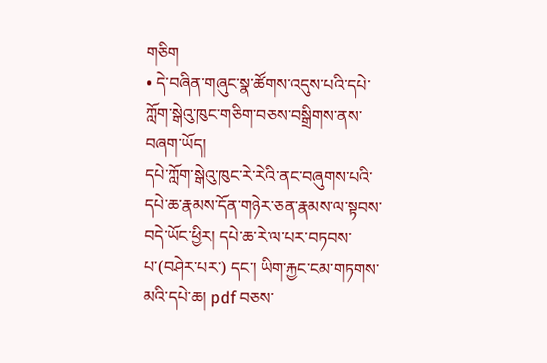གཅིག
• དེ་བཞིན་གཞུང་སྣ་ཚོགས་འདུས་པའི་དཔེ་ཀློག་སྒེའུ་ཁུང་གཅིག་བཅས་བསྒྲིགས་ནས་བཞག་ཡོད།
དཔེ་ཀློག་སྒེའུ་ཁུང་རེ་རེའི་ནང་བཞུགས་པའི་དཔེ་ཆ་རྣམས་དོན་གཉེར་ཅན་རྣམས་ལ་སྟབས་བདེ་ཡོང་ཕྱིར། དཔེ་ཆ་རེ་ལ་པར་བཏབས་པ་(བཤེར་པར་) དང་། ཡིག་རྐྱང་ངམ་གཏགས་མའི་དཔེ་ཆ། pdf བཅས་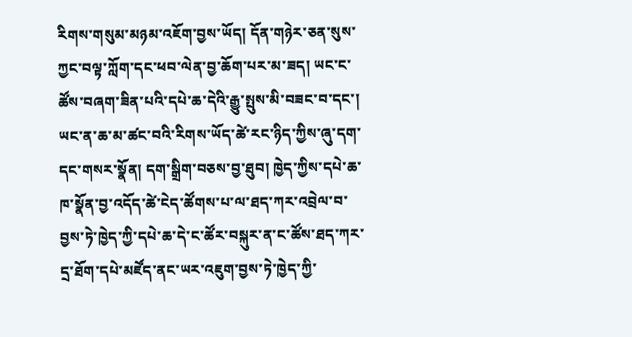རིགས་གསུམ་མཉམ་འཇོག་བྱས་ཡོད། དོན་གཉེར་ཅན་སུས་ཀྱང་བལྟ་ཀློག་དང་ཕབ་ལེན་བྱ་ཆོག་པར་མ་ཟད། ཡང་ང་ཚོས་བཞག་ཟིན་པའི་དཔེ་ཆ་དེའི་རྒྱུ་སྤུས་མི་བཟང་བ་དང་། ཡང་ན་ཆ་མ་ཚང་བའི་རིགས་ཡོད་ཚེ་རང་ཉིད་ཀྱིས་ཞུ་དག་དང་གསར་སྣོན། དག་སྒྲིག་བཅས་བྱ་ཐུབ། ཁྱེད་ཀྱིས་དཔེ་ཆ་ཁ་སྣོན་བྱ་འདོད་ཚེ་ངེད་ཚོགས་པ་ལ་ཐད་ཀར་འབྲེལ་བ་བྱས་ཏེ་ཁྱེད་ཀྱི་དཔེ་ཆ་དེ་ང་ཚོར་བསྐུར་ན་ང་ཚོས་ཐད་ཀར་དྲ་ཐོག་དཔེ་མཛོད་ནང་ཡར་འཇུག་བྱས་ཏེ་ཁྱེད་ཀྱི་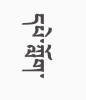དཔེ་ཀློག་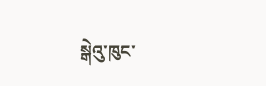སྒེའུ་ཁུང་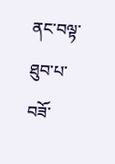ནང་བལྟ་ཐུབ་པ་བཟོ་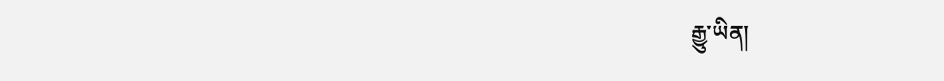རྒྱུ་ཡིན།